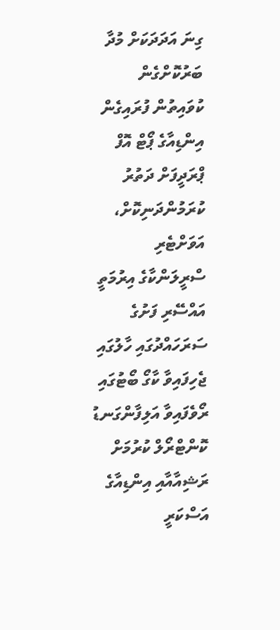ގިނަ އަދަދަކަށް މުދާ ބަރުކޮށްގެން ކުވައިތުން ފުރައިގެން އިންޑިއާގެ ޕޯޓް އޮފް ޕްރަދީފަށް ދަތުރު ކުރަމުންދަނިކޮށް، އަވަށްޓެރި ސްރީލަންކާގެ އިރުމަތީ އައްސޭރި ފަށުގެ ސަރަހައްދުގައި ހާލުގައި ޖެހިފައިވާ ކާގޯ ބޯޓުގައި ރޯވެފައިވާ އަލިފާންގަނޑު ކޮންޓްރޯލް ކުރުމަށް ރަޝިއާއާއި އިންޑިއާގެ އަސްކަރީ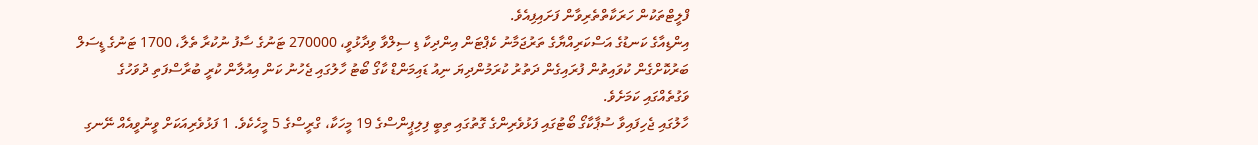ފްލީޓްތަކުން ހަރަކާތްތެރިވާން ފަށައިފިއެވެ.
އިންޑިއާގެ ކަނޑުގެ އަސްކަރިއްޔާގެ ތަރުޖަމާނު ކެޕްޓަން އިންދިކާ ޑި ސިލްވާ ވިދާޅުވީ، 270000 ޓަނުގެ ސާފު ނުކުރާ ތެލާ، 1700 ޓަނުގެ ޑީސަލް ބަރުކޮށްގެން ކުވައިތުން ފުރައިގެން ދަތުރު ކުރަމުންދިޔަ ނިއު ޑައިމަންޑް ކާގޯ ބޯޓު ހާލުގައި ޖެހުނު ކަން އިއުލާން ކުރީ ބުރާސްފަތި ދުވަހުގެ ވަގުތެއްގައި ކަމަށެވެ.
ހާލުގައި ޖެހިފައިވާ ސުޕާކާގޯ ބޯޓުގައި ފަޅުވެރިންގެ ގޮތުގައި ތިބީ ފިލިޕީންސްގެ 19 މީހަކާ، ގްރީސްގެ 5 މީހެކެވެ. 1 ފަޅުވެރިއަކަށް ވީނުވީއެއް ނޭނގި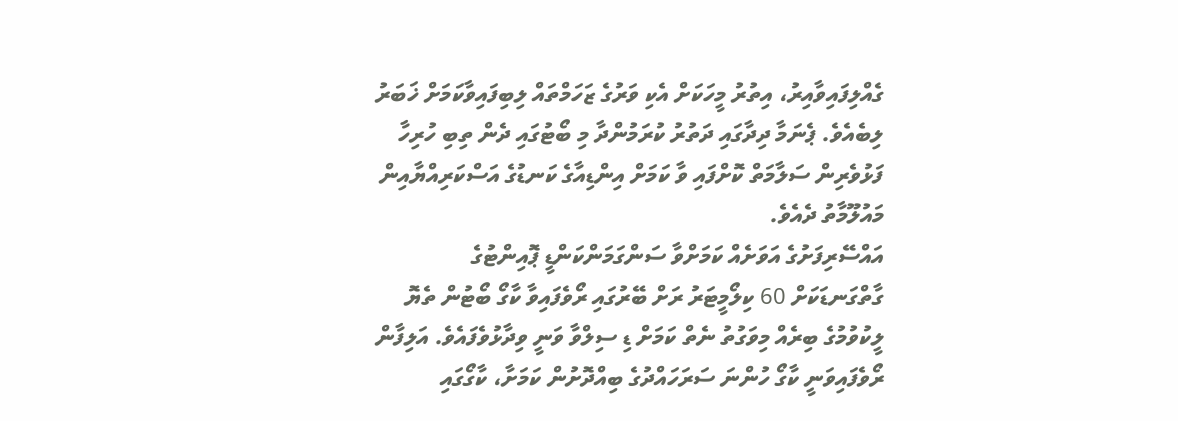ގެއްލިފައިވާއިރު، އިތުރު މީހަކަށް އެކި ވަރުގެ ޒަހަމްތައް ލިބިފައިވާކަމަށް ޚަބަރު ލިބެއެވެ. ޕެނަމާ ދިދާގައި ދަތުރު ކުރަމުންދާ މި ބޯޓުގައި ދެން ތިބި ހުރިހާ ފަޅުވެރިން ސަލާމަތް ކޮށްފައި ވާ ކަމަށް އިންޑިއާގެ ކަނޑުގެ އަސްކަރިއްޔާއިން މައުލޫމާތު ދެއެވެ.
އައްސޭރިފަށުގެ އަވަށެއް ކަމަށްވާ ސަންގަމަންކަންޑީ ޕޮއިންޓުގެ ގާތްގަނޑަކަށް 60 ކިލޯމީޓަރު ރަށް ބޭރުގައި ރޯވެފައިވާ ކާގޯ ބޯޓުން ތެޔޮ ލީކުވުމުގެ ބިރެއް މިވަގުތު ނެތް ކަމަށް ޑި ސިލްވާ ވަނީ ވިދާޅުވެފައެވެ. އަލިފާން ރޯވެފައިވަނީ ކާގޯ ހުންނަ ސަރަހައްދުގެ ބިއްދޮށުން ކަމަށާ، ކާގޯގައި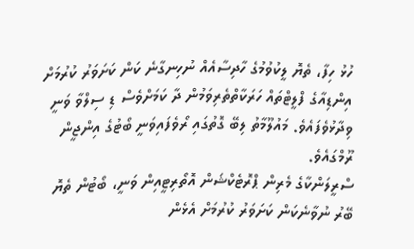ހުޅު ހިފާ، ތެޔޮ ލީކުވުމުގެ ހާދިސާއެއް ނުހިނގާނެ ކަން ކަށަވަރު ކުރުމަށް އިންޑިއާގެ ފްލީޓްތައް ހަރަކާތްތެރިވަމުން ދާ ކަމަށްވެސް ޑި ސިލްވާ ވަނީ ވިދާޅުވެފައެވެ. މައުލޫމާތު ލިބޭ ގޮތުގައި ރޯވެފައިވަނީ ބޯޓުގެ އިންޖީން ރޫމްގައެވެ.
ސްރީލަންކާގެ މެރިން ޕްރޮޓެކްޝަން އޮތޯރިޓީއިން ވަނީ، ބޯޓުން ތެޔޮ ބޭރު ނުވާނެކަން ކަށަވަރު ކުރުމަށް އެޅެން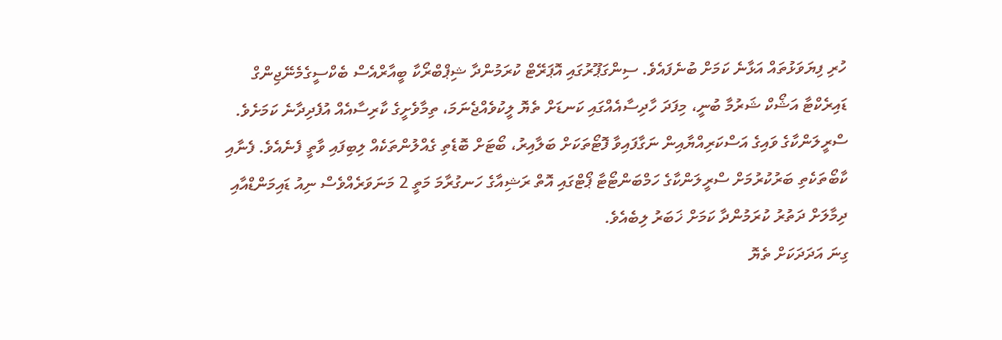ހުރި ފިޔަވަޅުތައް އަޅާނެ ކަމަށް ބުނެފައެވެ. ސިންގަޕޫރުގައި އޮޕަރޭޓް ކުރަމުންދާ ޝިޕްބްރޯކާ ބީއާރްއެސް ބެކްސީގެމެނޭޖިންގް ޑައިރެކްޓާ އަޝޯކް ޝަރުމާ ބުނީ، މިފަދަ ހާދިސާއެއްގައި ކަނޑަށް ތެޔޮ ލީކުވެއްޖެނަމަ، ތިމާވެށީގެ ކާރިސާއެއް އުފެދިދާނެ ކަމަށެވެ.
ސްރީލަންކާގެ ވައިގެ އަސްކަރިއްޔާއިން ނަގާފައިވާ ފޮޓޯތަކަށް ބަލާއިރު، ބޯޓަށް ބޮޑެތި ގެއްލުންތަކެއް ލިބިފައި ވާތީ ފެނެއެވެ. ފެނާއި ކާބޯތަކެތި ބަރުކުރުމަށް ސްރީލަންކާގެ ހަމްބަންޓޯޓާ ޕޯޓްގައި އޮތް ރަޝިއާގެ ހަނގުރާމަ މަތީ 2 މަނަވަރެއްވެސް ނިއު ޑައިމަންޑްއާއި ދިމާލަށް ދަތުރު ކުރަމުންދާ ކަމަށް ޚަބަރު ލިބެއެވެ.
ގިނަ އަދަދަކަށް ތެޔޮ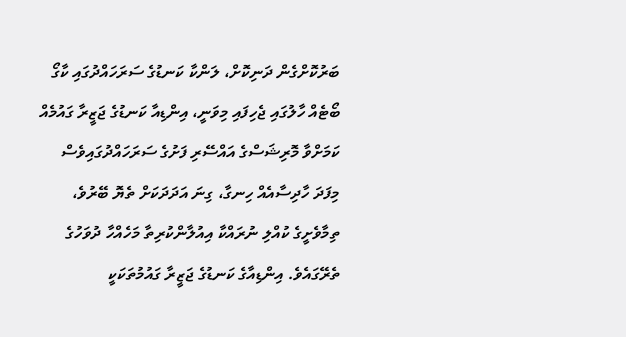ބަރުކޮށްގެން ދަނިކޮށް، ލަންކާ ކަނޑުގެ ސަރަހައްދުގައި ކާގޯ ބޯޓެއް ހާލުގައި ޖެހިފައި މިވަނީ، އިންޑިއާ ކަނޑުގެ ޖަޒީރާ ގައުމެއް ކަމަށްވާ މޮރިޝަސްގެ އައްސޭރި ފަށުގެ ސަރަހައްދުގައިވެސް މިފަދަ ހާދިސާއެއް ހިނގާ، ގިނަ އަދަދަކަށް ތެޔޮ ބޭރުވެ، ތިމާވެށީގެ ކުއްލި ނުރައްކާ އިއުލާންކުރިތާ މަހެއްހާ ދުވަހުގެ ތެރޭގައެވެ. އިންޑިއާގެ ކަނޑުގެ ޖަޒީރާ ގައުމުތަކަކީ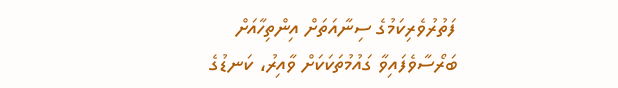ފަތުރުވެރިކަމުގެ ސިނާއަތަށް އިންތިހާއަށް ބަރޯސާވެފައިވާ ގައުމުތަކަކަށް ވާއިރު، ކަނޑުގެ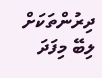ދިރުންތަކަށް ލިބޭ މިފަދަ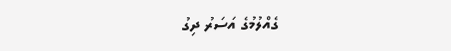ގެއްލުމުގެ އަސަރު ދިގު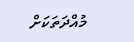މުއްދަތަކަށް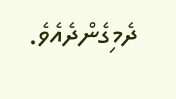ދެމިގެންދެއެވެ.